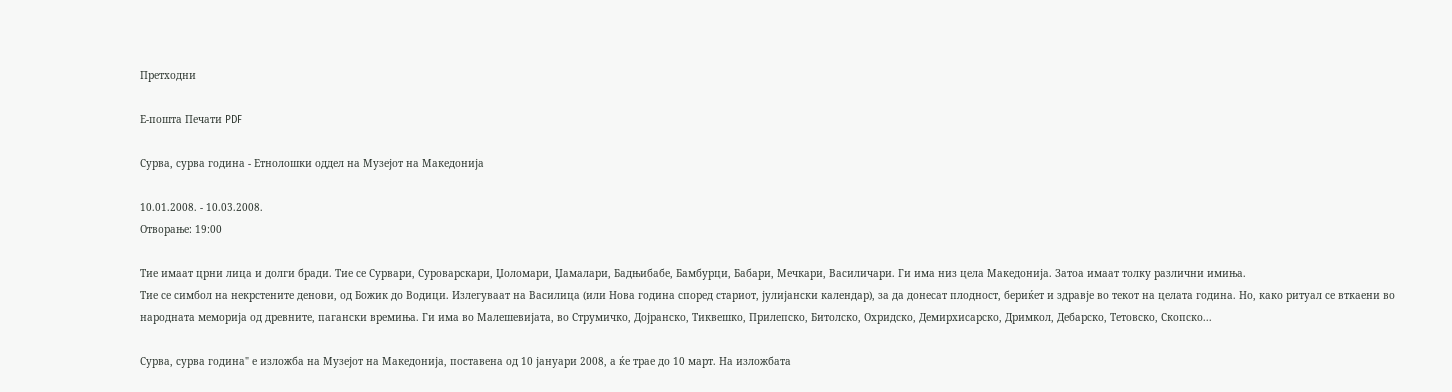Претходни

Е-пошта Печати PDF

Сурва, сурва година - Етнолошки оддел на Музејот на Македонија

10.01.2008. - 10.03.2008.
Отвoрање: 19:00

Тие имаат црни лица и долги бради. Тие се Сурвари, Суроварскари, Џоломари, Џамалари, Бадњибабе, Бамбурци, Бабари, Мечкари, Василичари. Ги има низ цела Македонија. Затоа имаат толку различни имиња.
Тие се симбол на некрстените денови, од Божик до Водици. Излегуваат на Василица (или Нова година според стариот, јулијански календар), за да донесат плодност, бериќет и здравје во текот на целата година. Но, како ритуал се вткаени во народната меморија од древните, пагански времиња. Ги има во Малешевијата, во Струмичко, Дојранско, Тиквешко, Прилепско, Битолско, Охридско, Демирхисарско, Дримкол, Дебарско, Тетовско, Скопско...

Сурва, сурва година" е изложба на Музејот на Македонија, поставена од 10 јануари 2008, а ќе трае до 10 март. На изложбата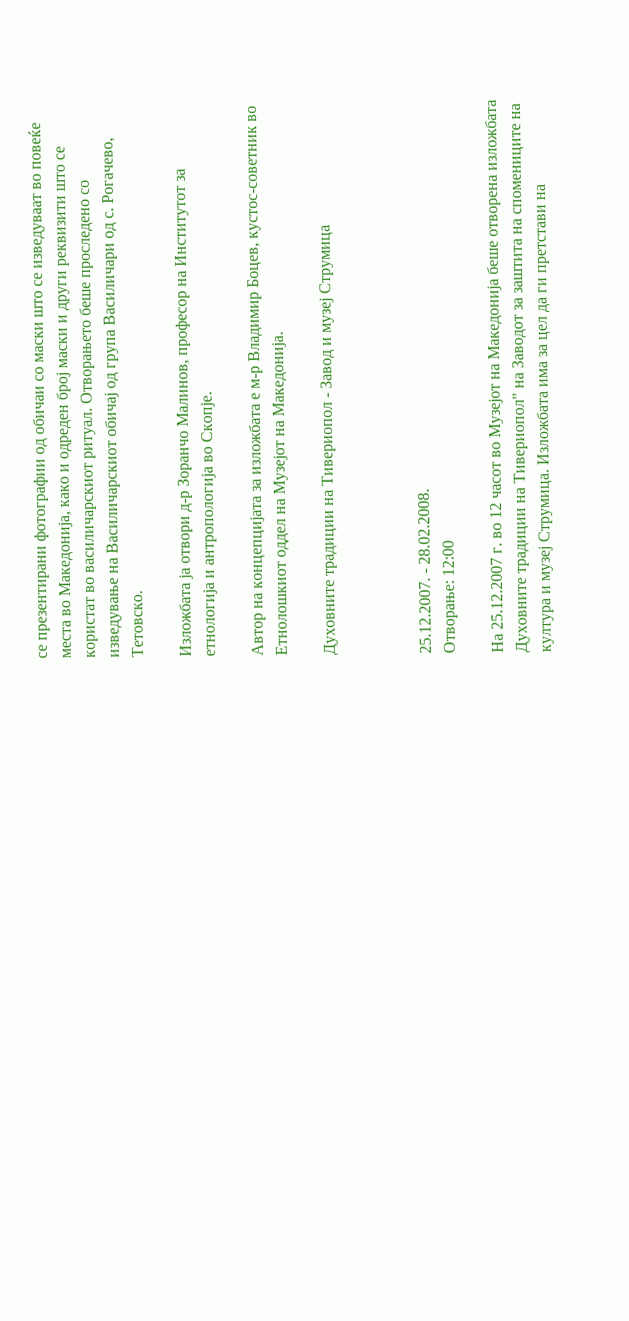се презентирани фотографии од обичаи со маски што се изведуваат во повеќе места во Македонија, како и одреден број маски и други реквизити што се користат во василичарскиот ритуал. Отворањето беше проследено со изведување на Василичарскиот обичај од група Василичари од с. Рогачево, Тетовско.

Изложбата ја отвори д-р Зоранчо Малинов, професор на Институтот за етнологија и антропологија во Скопје.

Автор на концепцијата за изложбата е м-р Владимир Боцев, кустос-советник во Етнолошкиот оддел на Музејот на Македонија.

Духовните традиции на Тивериопол - Завод и музеј Струмица



25.12.2007. - 28.02.2008.
Отворање: 12:00

На 25.12.2007 г. во 12 часот во Музејот на Македонија беше отворена изложбата Духовните традиции на Тивериопол" на Заводот за заштита на спомениците на култура и музеј Струмица. Изложбата има за цел да ги претстави на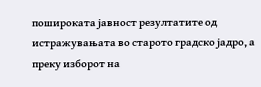пошироката јавност резултатите од истражувањата во старото градско јадро, а преку изборот на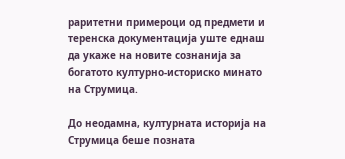раритетни примероци од предмети и теренска документација уште еднаш да укаже на новите сознанија за богатото културно-историско минато на Струмица.

До неодамна, културната историја на Струмица беше позната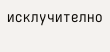исклучително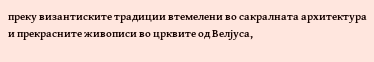преку византиските традиции втемелени во сакралната архитектура и прекрасните живописи во црквите од Велјуса,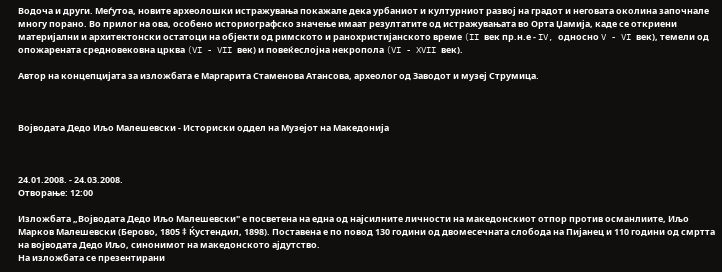Водоча и други. Меѓутоа, новите археолошки истражувања покажале дека урбаниот и културниот развој на градот и неговата околина започнале многу порано. Во прилог на ова, особено историографско значење имаат резултатите од истражувањата во Орта Џамија, каде се откриени материјални и архитектонски остатоци на објекти од римското и ранохристијанското време (II век пр.н.е - IV, односно V - VI век), темели од опожарената средновековна црква (VI - VII век) и повеќеслојна некропола (VI - XVII век).

Автор на концепцијата за изложбата е Маргарита Стаменова Атансова, археолог од Заводот и музеј Струмица.



Војводата Дедо Иљо Малешевски - Историски оддел на Музејот на Македонија



24.01.2008. - 24.03.2008.
Отвoрање: 12:00

Изложбата „Војводата Дедо Иљо Малешевски" е посветена на една од најсилните личности на македонскиот отпор против османлиите, Иљо Марков Малешевски (Берово, 1805 ‡ Ќустендил, 1898). Поставена е по повод 130 години од двомесечната слобода на Пијанец и 110 години од смртта на војводата Дедо Иљо, синонимот на македонското ајдутство.
На изложбата се презентирани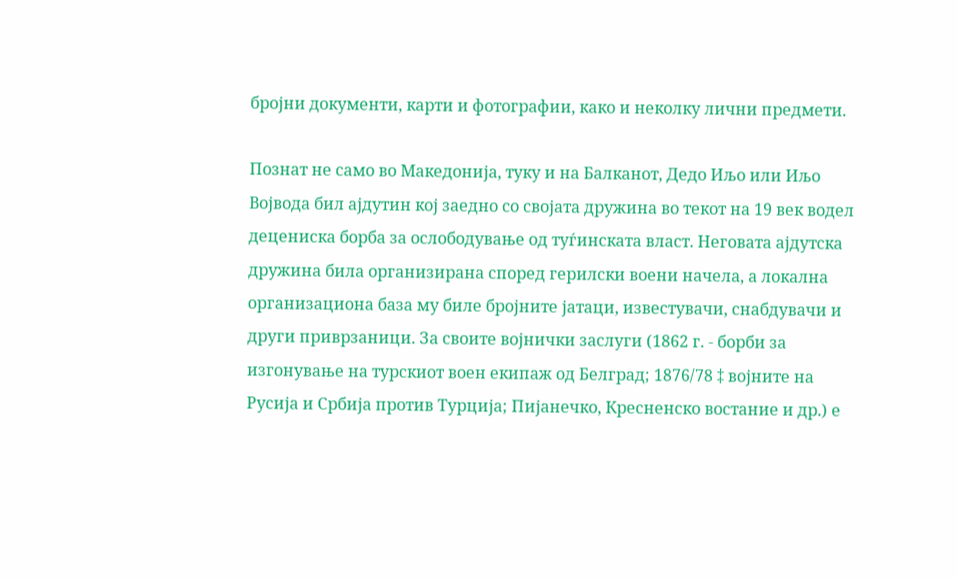бројни документи, карти и фотографии, како и неколку лични предмети.

Познат не само во Македонија, туку и на Балканот, Дедо Иљо или Иљо Војвода бил ајдутин кој заедно со својата дружина во текот на 19 век водел децениска борба за ослободување од туѓинската власт. Неговата ајдутска дружина била организирана според герилски воени начела, а локална организациона база му биле бројните јатаци, известувачи, снабдувачи и други приврзаници. За своите војнички заслуги (1862 г. - борби за изгонување на турскиот воен екипаж од Белград; 1876/78 ‡ војните на Русија и Србија против Турција; Пијанечко, Кресненско востание и др.) е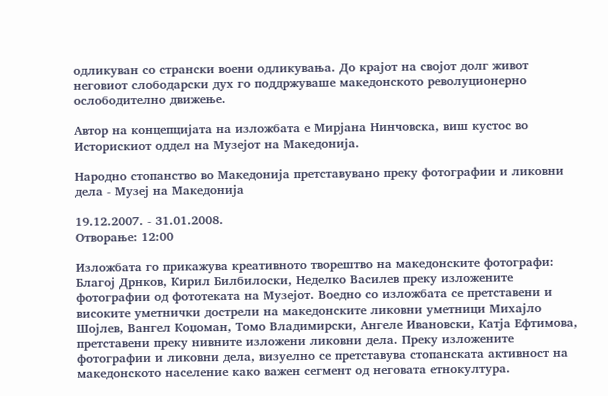одликуван со странски воени одликувања. До крајот на својот долг живот неговиот слободарски дух го поддржуваше македонското револуционерно ослободително движење.

Автор на концепцијата на изложбата е Мирјана Нинчовска, виш кустос во Историскиот оддел на Музејот на Македонија.

Народно стопанство во Mакедонија претставувано преку фотографии и ликовни дела - Музеј на Македонија

19.12.2007. - 31.01.2008.
Отвoрање: 12:00

Изложбата го прикажува креативното творештво на македонските фотографи: Благој Дрнков, Кирил Билбилоски, Неделко Василев преку изложените фотографии од фототеката на Музејот. Воедно со изложбата се претставени и високите уметнички дострели на македонските ликовни уметници Михајло Шојлев, Вангел Коџоман, Томо Владимирски, Ангеле Ивановски, Катја Ефтимова, претставени преку нивните изложени ликовни дела. Преку изложените фотографии и ликовни дела, визуелно се претставува стопанската активност на македонското население како важен сегмент од неговата етнокултура.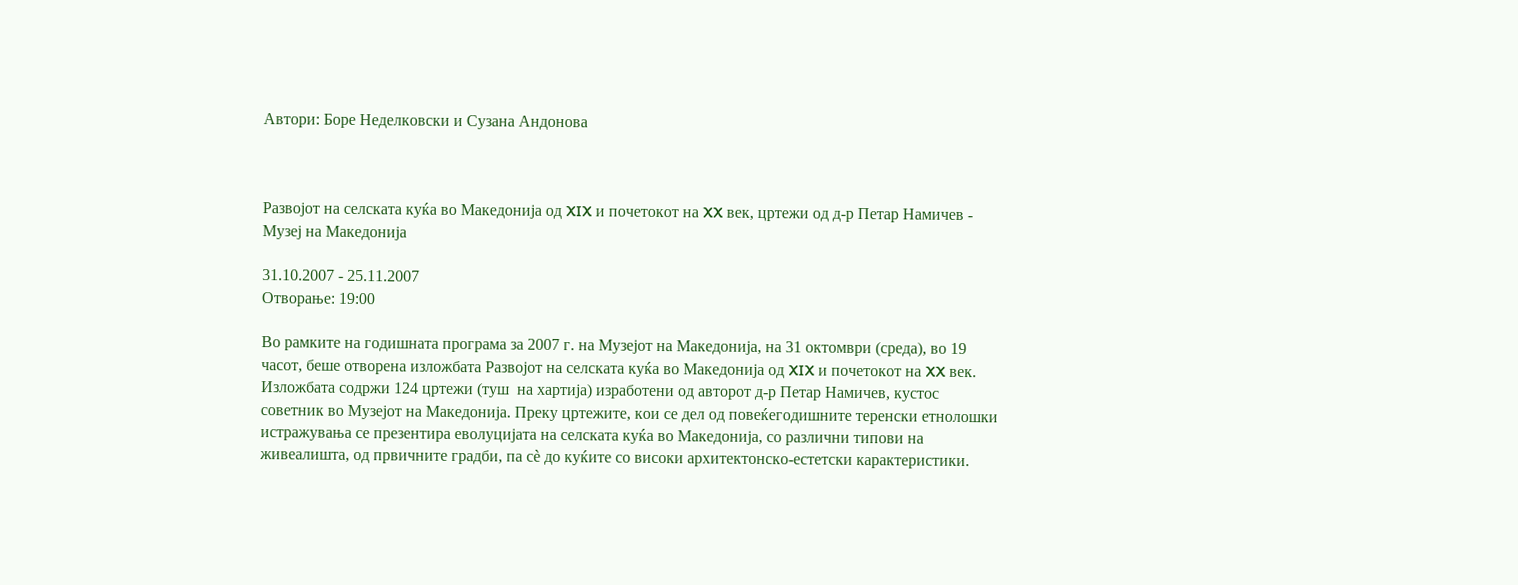Автори: Боре Неделковски и Сузана Андонова



Развојот на селската куќа во Македонија од XIX и почетокот на XX век, цртежи од д-р Петар Намичев - Музеј на Македонија

31.10.2007 - 25.11.2007
Отвoрање: 19:00

Во рамките на годишната програма за 2007 г. на Музејот на Македонија, на 31 октомври (среда), во 19 часот, беше отворена изложбата Развојот на селската куќа во Македонија од XIX и почетокот на XX век.
Изложбата содржи 124 цртежи (туш  на хартија) изработени од авторот д-р Петар Намичев, кустос советник во Музејот на Македонија. Преку цртежите, кои се дел од повеќегодишните теренски етнолошки истражувања се презентира еволуцијата на селската куќа во Македонија, со различни типови на живеалишта, од првичните градби, па сè до куќите со високи архитектонско-естетски карактеристики.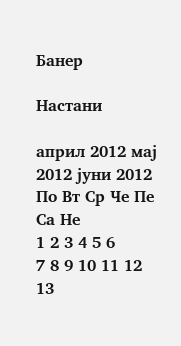Банер

Настани

април 2012 мај 2012 јуни 2012
По Вт Ср Че Пе Са Не
1 2 3 4 5 6
7 8 9 10 11 12 13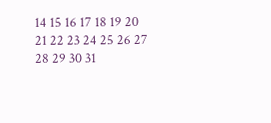14 15 16 17 18 19 20
21 22 23 24 25 26 27
28 29 30 31